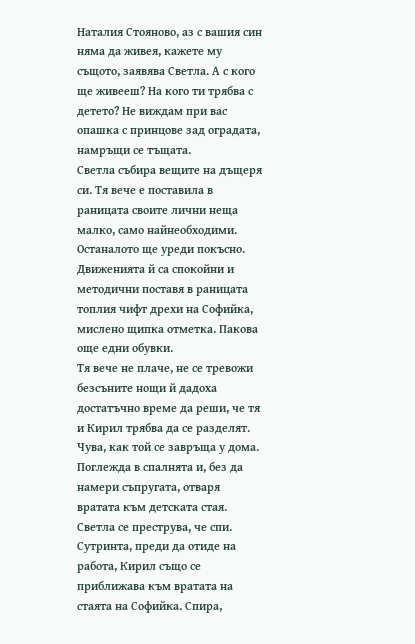Наталия Стояново, аз с вашия син няма да живея, кажете му същото, заявява Светла. А с кого ще живееш? На кого ти трябва с детето? Не виждам при вас опашка с принцове зад оградата, намръщи се тъщата.
Светла събира вещите на дъщеря си. Тя вече е поставила в раницата своите лични неща малко, само найнеобходими. Останалото ще уреди покъсно.
Движенията й са спокойни и методични поставя в раницата топлия чифт дрехи на Софийка, мислено щипка отметка. Пакова още едни обувки.
Тя вече не плаче, не се тревожи безсъните нощи й дадоха достатъчно време да реши, че тя и Кирил трябва да се разделят.
Чува, как той се завръща у дома. Поглежда в спалнята и, без да намери съпругата, отваря вратата към детската стая. Светла се преструва, че спи.
Сутринта, преди да отиде на работа, Кирил също се приближава към вратата на стаята на Софийка. Спира,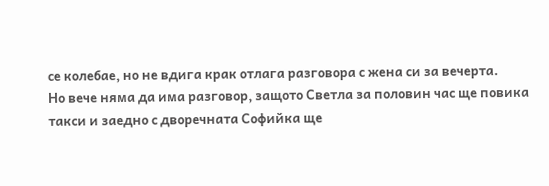се колебае, но не вдига крак отлага разговора с жена си за вечерта.
Но вече няма да има разговор, защото Светла за половин час ще повика такси и заедно с дворечната Софийка ще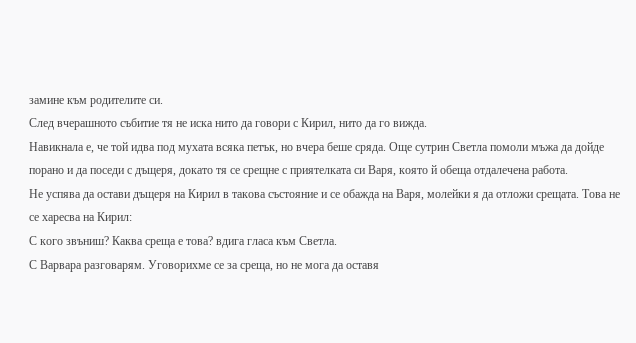замине към родителите си.
След вчерашното събитие тя не иска нито да говори с Кирил, нито да го вижда.
Навикнала е, че той идва под мухата всяка петък, но вчера беше сряда. Още сутрин Светла помоли мъжа да дойде порано и да поседи с дъщеря, докато тя се срещне с приятелката си Варя, която й обеща отдалечена работа.
Не успява да остави дъщеря на Кирил в такова състояние и се обажда на Варя, молейки я да отложи срещата. Това не се харесва на Кирил:
С кого звъниш? Каква среща е това? вдига гласа към Светла.
С Варвара разговарям. Уговорихме се за среща, но не мога да оставя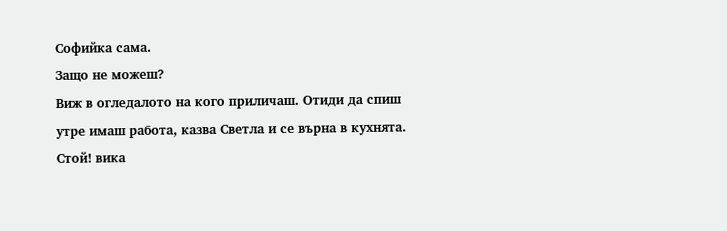Софийка сама.
Защо не можеш?
Виж в огледалото на кого приличаш. Отиди да спиш утре имаш работа, казва Светла и се върна в кухнята.
Стой! вика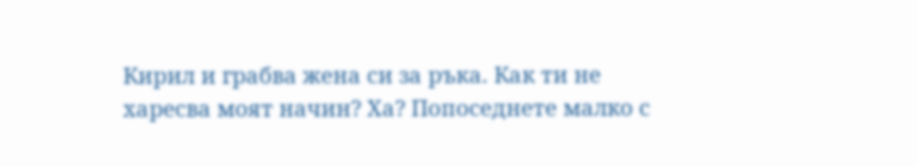Кирил и грабва жена си за ръка. Как ти не харесва моят начин? Ха? Попоседнете малко с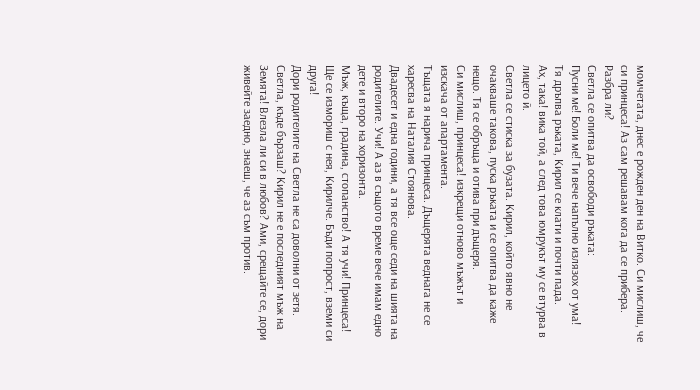момчетата, днес е рожден ден на Витко. Си мислиш, че си принцеса! Аз сам решавам кога да се прибера. Разбра ли?
Светла се опитва да освободи ръката:
Пусни ме! Боли ме! Ти вече напълно излязох от ума!
Тя дръпва ръката, Кирил се клати и почти пада.
Ах, така! вика той, а след това юмрукът му се втурва в лицето й.
Светла се стиска за бузата. Кирил, който явно не очакваше такова, пуска ръката и се опитва да каже нещо. Тя се обръща и отива при дъщеря.
Си мислиш, принцеса! изкрещи отново мъжът и изскача от апартамента.
Тъщата я нарича принцеса. Дъщерята веднага не се харесва на Наталия Стоянова.
Двадесет и една години, а тя все още седи на шията на родителите. Учи! А аз в същото време вече имам едно дете и второ на хоризонта.
Мъж, къща, градина, стопанство! А тя учи! Принцеса! Ще се измориш с нея, Кирилче. Бъди попрост, вземи си друга!
Дори родителите на Светла не са доволни от зетя.
Светла, къде бързаш? Кирил не е последният мъж на Земята! Влезла ли си в любов? Ами, срещайте се, дори живейте заедно, знаеш, че аз съм против.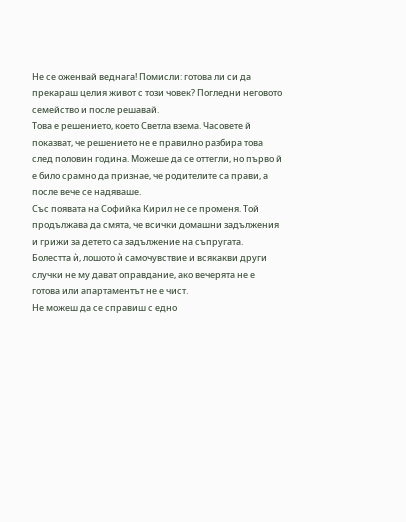Не се оженвай веднага! Помисли: готова ли си да прекараш целия живот с този човек? Погледни неговото семейство и после решавай.
Това е решението, което Светла взема. Часовете й показват, че решението не е правилно разбира това след половин година. Можеше да се оттегли, но първо й е било срамно да признае, че родителите са прави, а после вече се надяваше.
Със появата на Софийка Кирил не се променя. Той продължава да смята, че всички домашни задължения и грижи за детето са задължение на съпругата.
Болестта ѝ, лошото ѝ самочувствие и всякакви други случки не му дават оправдание, ако вечерята не е готова или апартаментът не е чист.
Не можеш да се справиш с едно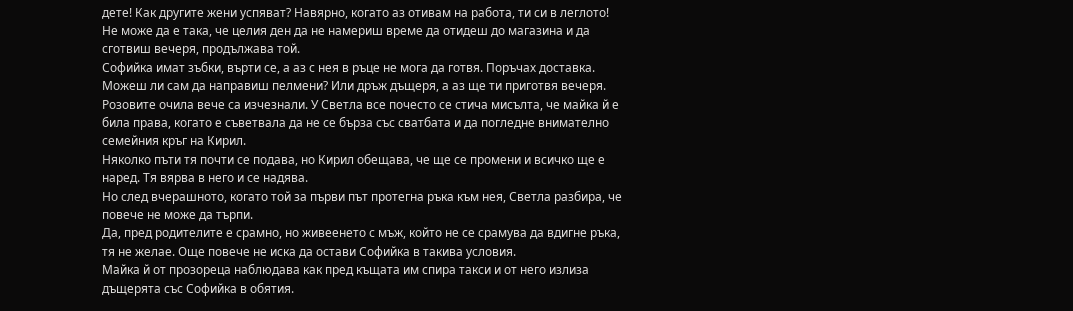дете! Как другите жени успяват? Навярно, когато аз отивам на работа, ти си в леглото!
Не може да е така, че целия ден да не намериш време да отидеш до магазина и да сготвиш вечеря, продължава той.
Софийка имат зъбки, върти се, а аз с нея в ръце не мога да готвя. Поръчах доставка. Можеш ли сам да направиш пелмени? Или дръж дъщеря, а аз ще ти приготвя вечеря.
Розовите очила вече са изчезнали. У Светла все почесто се стича мисълта, че майка й е била права, когато е съветвала да не се бърза със сватбата и да погледне внимателно семейния кръг на Кирил.
Няколко пъти тя почти се подава, но Кирил обещава, че ще се промени и всичко ще е наред. Тя вярва в него и се надява.
Но след вчерашното, когато той за първи път протегна ръка към нея, Светла разбира, че повече не може да търпи.
Да, пред родителите е срамно, но живеенето с мъж, който не се срамува да вдигне ръка, тя не желае. Още повече не иска да остави Софийка в такива условия.
Майка й от прозореца наблюдава как пред къщата им спира такси и от него излиза дъщерята със Софийка в обятия.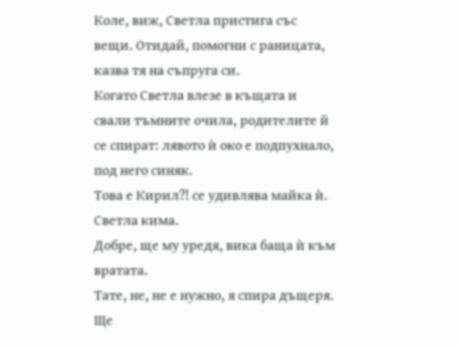Коле, виж, Светла пристига със вещи. Отидай, помогни с раницата, казва тя на съпруга си.
Когато Светла влезе в къщата и свали тъмните очила, родителите й се спират: лявото ѝ око е подпухнало, под него синяк.
Това е Кирил?! се удивлява майка ѝ.
Светла кима.
Добре, ще му уредя, вика баща ѝ към вратата.
Тате, не, не е нужно, я спира дъщеря. Ще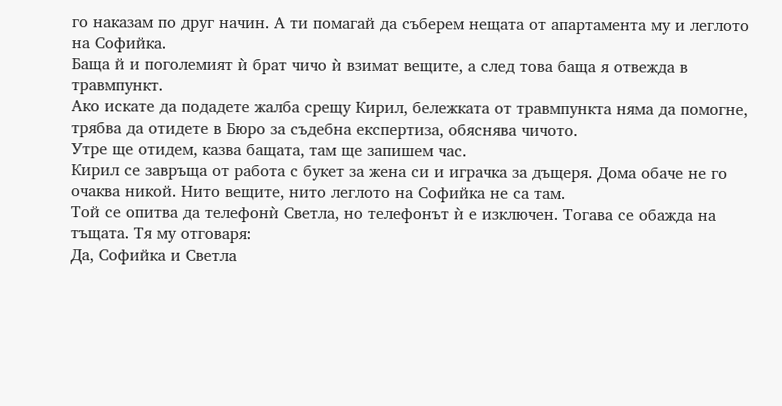го наказам по друг начин. А ти помагай да съберем нещата от апартамента му и леглото на Софийка.
Баща й и поголемият ѝ брат чичо ѝ взимат вещите, а след това баща я отвежда в травмпункт.
Ако искате да подадете жалба срещу Кирил, бележката от травмпункта няма да помогне, трябва да отидете в Бюро за съдебна експертиза, обяснява чичото.
Утре ще отидем, казва бащата, там ще запишем час.
Кирил се завръща от работа с букет за жена си и играчка за дъщеря. Дома обаче не го очаква никой. Нито вещите, нито леглото на Софийка не са там.
Той се опитва да телефонѝ Светла, но телефонът ѝ е изключен. Тогава се обажда на тъщата. Тя му отговаря:
Да, Софийка и Светла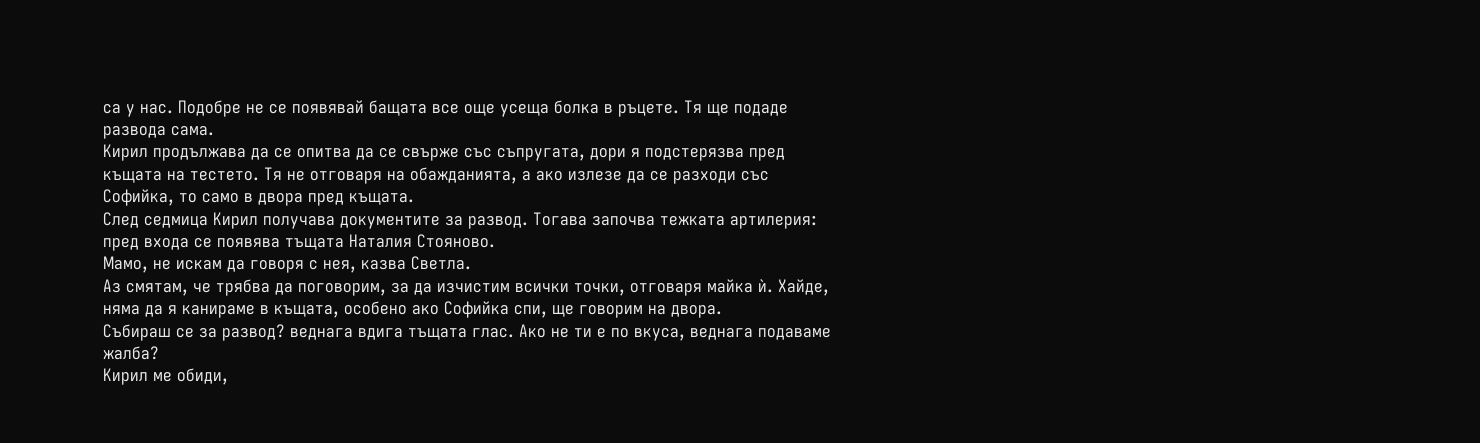са у нас. Подобре не се появявай бащата все още усеща болка в ръцете. Тя ще подаде развода сама.
Кирил продължава да се опитва да се свърже със съпругата, дори я подстерязва пред къщата на тестето. Тя не отговаря на обажданията, а ако излезе да се разходи със Софийка, то само в двора пред къщата.
След седмица Кирил получава документите за развод. Тогава започва тежката артилерия: пред входа се появява тъщата Наталия Стояново.
Мамо, не искам да говоря с нея, казва Светла.
Аз смятам, че трябва да поговорим, за да изчистим всички точки, отговаря майка ѝ. Хайде, няма да я канираме в къщата, особено ако Софийка спи, ще говорим на двора.
Събираш се за развод? веднага вдига тъщата глас. Ако не ти е по вкуса, веднага подаваме жалба?
Кирил ме обиди,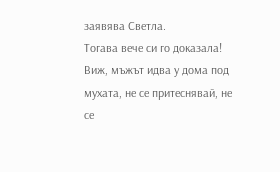заявява Светла.
Тогава вече си го доказала! Виж, мъжът идва у дома под мухата, не се притеснявай, не се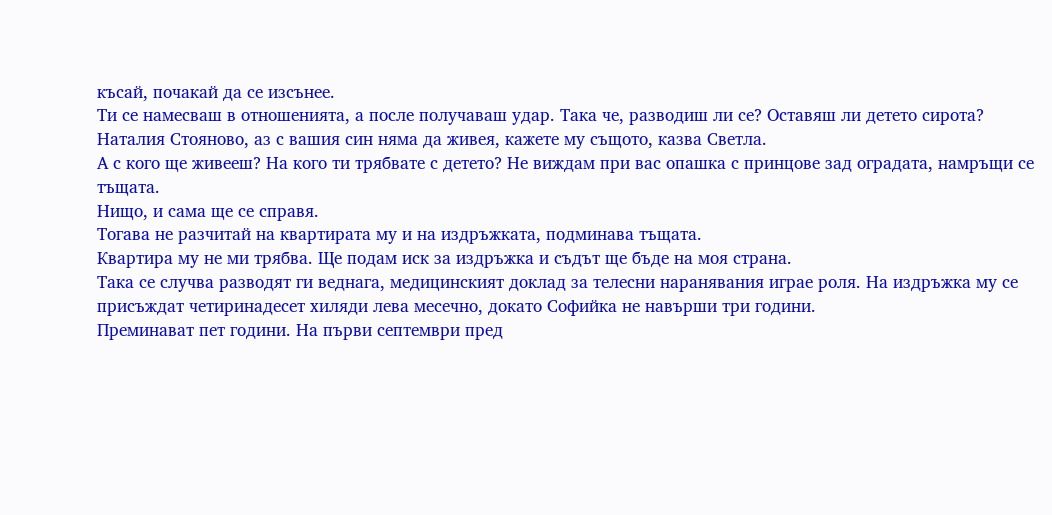късай, почакай да се изсънее.
Ти се намесваш в отношенията, а после получаваш удар. Така че, разводиш ли се? Оставяш ли детето сирота?
Наталия Стояново, аз с вашия син няма да живея, кажете му същото, казва Светла.
А с кого ще живееш? На кого ти трябвате с детето? Не виждам при вас опашка с принцове зад оградата, намръщи се тъщата.
Нищо, и сама ще се справя.
Тогава не разчитай на квартирата му и на издръжката, подминава тъщата.
Квартира му не ми трябва. Ще подам иск за издръжка и съдът ще бъде на моя страна.
Така се случва разводят ги веднага, медицинският доклад за телесни наранявания играе роля. На издръжка му се присъждат четиринадесет хиляди лева месечно, докато Софийка не навърши три години.
Преминават пет години. На първи септември пред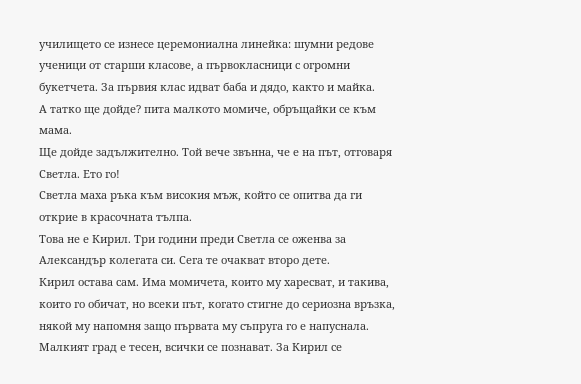училището се изнесе церемониална линейка: шумни редове ученици от старши класове, а първокласници с огромни букетчета. За първия клас идват баба и дядо, както и майка.
А татко ще дойде? пита малкото момиче, обръщайки се към мама.
Ще дойде задължително. Той вече звънна, че е на път, отговаря Светла. Ето го!
Светла маха ръка към високия мъж, който се опитва да ги открие в красочната тълпа.
Това не е Кирил. Три години преди Светла се оженва за Александър колегата си. Сега те очакват второ дете.
Кирил остава сам. Има момичета, които му харесват, и такива, които го обичат, но всеки път, когато стигне до сериозна връзка, някой му напомня защо първата му съпруга го е напуснала.
Малкият град е тесен, всички се познават. За Кирил се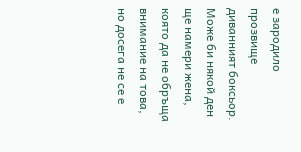е зародило прозвище диванният боксьор.
Може би някой ден ще намери жена, която да не обръща внимание на това, но досега не се е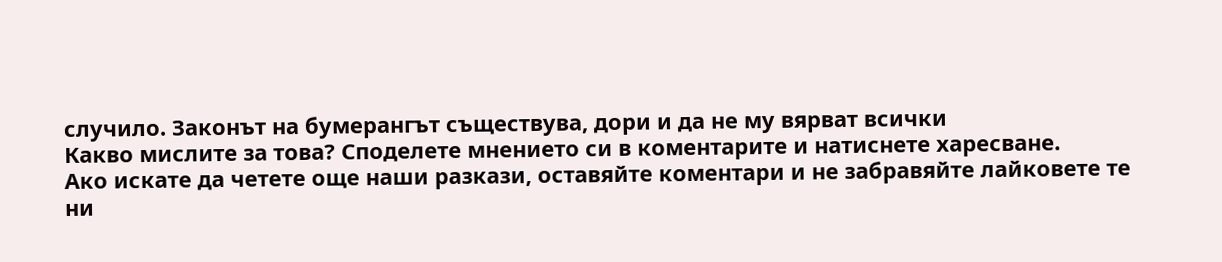случило. Законът на бумерангът съществува, дори и да не му вярват всички
Какво мислите за това? Споделете мнението си в коментарите и натиснете харесване.
Ако искате да четете още наши разкази, оставяйте коментари и не забравяйте лайковете те ни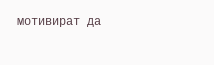мотивират да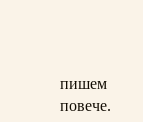пишем повече.